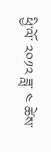ཕྱི་ལོ་ ༢༠༡༢ ཟླ་ ༤ ཚེས་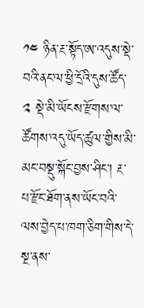༡༤ ཉིན་རྔ་སྟོད་ཨ་འདུས་སྡེ་བའི་ནང་ལ་ཕྱི་དྲོའི་དུས་ཚོད་ ༢ སྡེ་མི་ཡོངས་རྫོགས་ལ་ཚོགས་འདུ་ཡོད་ཚུལ་གྱིས་མི་མང་བསྡུ་སྐོང་བྱས་ཤིང་། རྔ་པ་རྫོང་ཐོག་ནས་ཡོང་བའི་ལས་བྱེད་པ་ཁག་ཅིག་གིས་དེ་སྔ་ནས་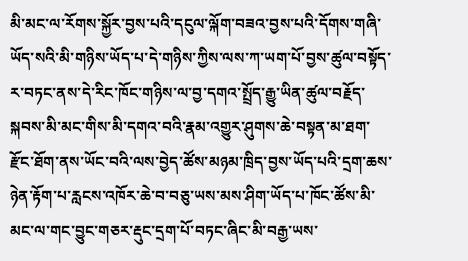མི་མང་ལ་རོགས་སྐྱོར་བྱས་པའི་དངུལ་ལྐོག་བཟའ་བྱས་པའི་དོགས་གཞི་ཡོད་སའི་མི་གཉིས་ཡོད་པ་དེ་གཉིས་ཀྱིས་ལས་ཀ་ཡག་པོ་བྱས་ཚུལ་བསྟོད་ར་བཏང་ནས་དེ་རིང་ཁོང་གཉིས་ལ་བྱ་དགའ་སྤྲོད་རྒྱུ་ཡིན་ཚུལ་བརྗོད་སྐབས་མི་མང་གིས་མི་དགའ་བའི་རྣམ་འགྱུར་ཤུགས་ཆེ་བསྟན་མ་ཐག་རྫོང་ཐོག་ནས་ཡོང་བའི་ལས་བྱེད་ཚོས་མཉམ་ཁྲིད་བྱས་ཡོད་པའི་དྲག་ཆས་ཉེན་རྟོག་པ་རླངས་འཁོར་ཆེ་བ་བཅུ་ཡས་མས་ཤིག་ཡོད་པ་ཁོང་ཚོས་མི་མང་ལ་གང་བྱུང་གཅར་རྡུང་དྲག་པོ་བཏང་ཞིང་མི་བརྒྱ་ཡས་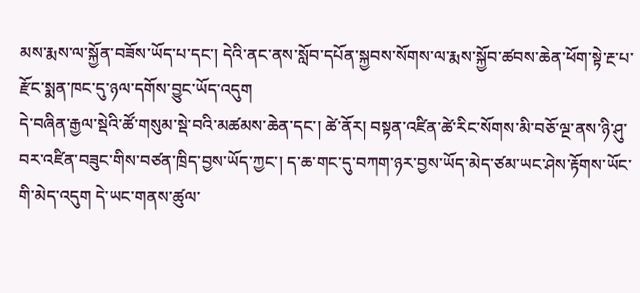མས་རྨས་ལ་སྐྱོན་བཟོས་ཡོད་པ་དང་། དེའི་ནང་ནས་སློབ་དཔོན་སྐྱབས་སོགས་ལ་རྨས་སྐྱོབ་ཚབས་ཆེན་ཕོག་སྟེ་རྔ་པ་རྫོང་སྨན་ཁང་དུ་ཉལ་དགོས་བྱུང་ཡོད་འདུག
དེ་བཞིན་རྒྱལ་སྡེའི་ཚོ་གསུམ་སྡེ་བའི་མཚམས་ཆེན་དང་། ཚེ་ནོར། བསྟན་འཛིན་ཚེ་རིང་སོགས་མི་བཅོ་ལྔ་ནས་ཉི་ཤུ་བར་འཛིན་བཟུང་གིས་བཙན་ཁྲིད་བྱས་ཡོད་ཀྱང་། ད་ཆ་གང་དུ་བཀག་ཉར་བྱས་ཡོད་མེད་ཙམ་ཡང་ཤེས་རྟོགས་ཡོང་གི་མེད་འདུག དེ་ཡང་གནས་ཚུལ་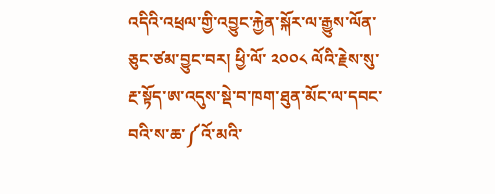འདིའི་འཕྲལ་གྱི་འབྱུང་རྐྱེན་སྐོར་ལ་རྒྱུས་ལོན་ཅུང་ཙམ་བྱུང་བར། ཕྱི་ལོ་ ༢༠༠༨ ལོའི་རྗེས་སུ་རྔ་སྟོད་ཨ་འདུས་སྡེ་བ་ཁག་ཐུན་མོང་ལ་དབང་བའི་ས་ཆ་༼འོ་མའི་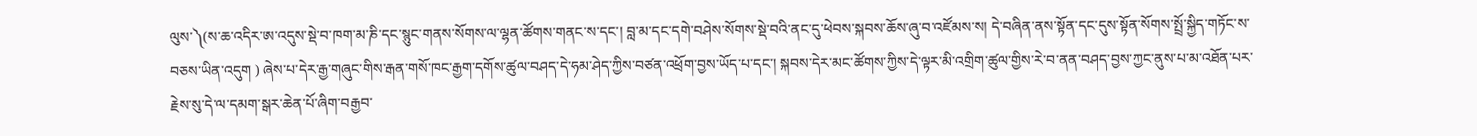ལུས་༽(ས་ཆ་འདིར་ཨ་འདུས་སྡེ་བ་ཁག་མ་ཎི་དང་སྙུང་གནས་སོགས་ལ་ལྷན་ཚོགས་གནང་ས་དང་། བླ་མ་དང་དགེ་བཤེས་སོགས་སྡེ་བའི་ནང་དུ་ཕེབས་སྐབས་ཆོས་ཞུ་བ་འཛོམས་ས། དེ་བཞིན་ནས་སྟོན་དང་དུས་སྟོན་སོགས་སྤྲོ་སྐྱིད་གཏོང་ས་བཅས་ཡིན་འདུག ) ཞེས་པ་དེར་རྒྱ་གཞུང་གིས་རྒན་གསོ་ཁང་རྒྱག་དགོས་ཚུལ་བཤད་དེ་ཧམ་ཤེད་ཀྱིས་བཙན་འཕྲོག་བྱས་ཡོད་པ་དང་། སྐབས་དེར་མང་ཚོགས་ཀྱིས་དེ་ལྟར་མི་འགྲིག་ཚུལ་གྱིས་རེ་བ་ནན་བཤད་བྱས་ཀྱང་ནུས་པ་མ་འཐོན་པར་རྗེས་སུ་དེ་ལ་དམག་སྒར་ཆེན་པོ་ཞིག་བརྒྱབ་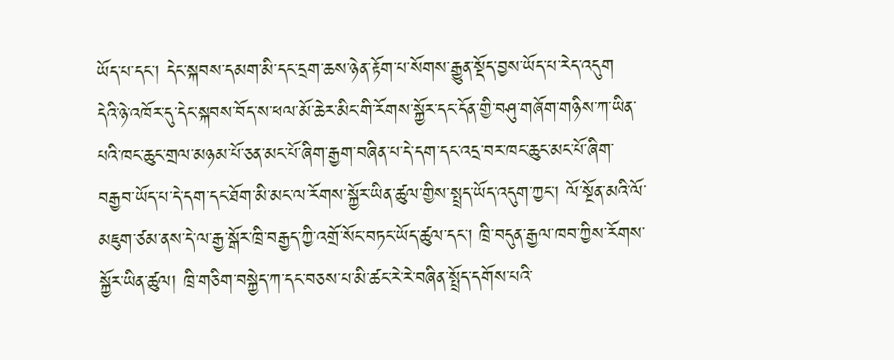ཡོད་པ་དང་། དེང་སྐབས་དམག་མི་དང་དྲག་ཆས་ཉེན་རྟོག་པ་སོགས་རྒྱུན་སྡོད་བྱས་ཡོད་པ་རེད་འདུག
དེའི་ཉེ་འཁོར་དུ་དེང་སྐབས་བོད་ས་ཕལ་མོ་ཆེར་མིང་གི་རོགས་སྐྱོར་དང་དོན་གྱི་བཤུ་གཞོག་གཉིས་ཀ་ཡིན་པའི་ཁང་ཆུང་གྲལ་མཉམ་པོ་ཅན་མང་པོ་ཞིག་རྒྱག་བཞིན་པ་དེ་དག་དང་འདྲ་བར་ཁང་ཆུང་མང་པོ་ཞིག་བརྒྱབ་ཡོད་པ་དེ་དག་དང་ཐོག་མི་མང་ལ་རོགས་སྐྱོར་ཡིན་ཚུལ་གྱིས་སྤྲད་ཡོད་འདུག་ཀྱང་། ལོ་སྔོན་མའི་ལོ་མཇུག་ཙམ་ནས་དེ་ལ་རྒྱ་སྒོར་ཁྲི་བརྒྱད་ཀྱི་འགྲོ་སོང་བཏང་ཡོད་ཚུལ་དང་། ཁྲི་བདུན་རྒྱལ་ཁབ་ཀྱིས་རོགས་སྐྱོར་ཡིན་ཚུལ། ཁྲི་གཅིག་བསྐྱེད་ཀ་དང་བཅས་པ་མི་ཚང་རེ་རེ་བཞིན་སྤྲོད་དགོས་པའི་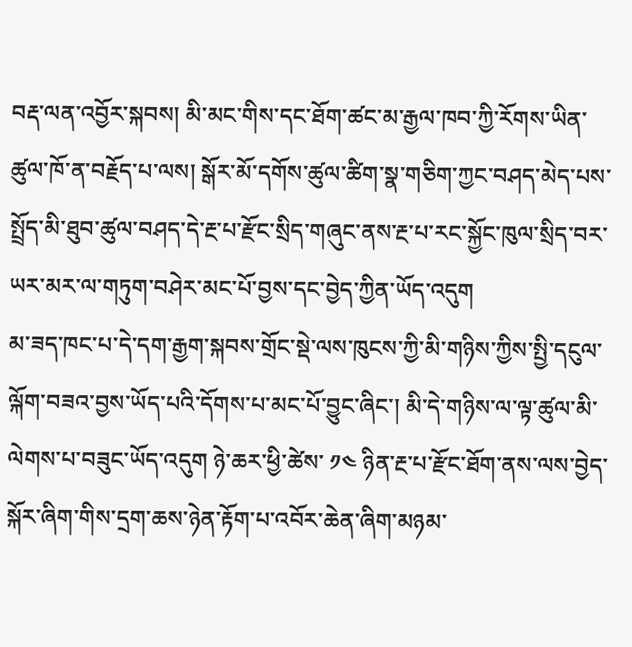བརྡ་ལན་འབྱོར་སྐབས། མི་མང་གིས་དང་ཐོག་ཚང་མ་རྒྱལ་ཁབ་ཀྱི་རོགས་ཡིན་ཚུལ་ཁོ་ན་བརྗོད་པ་ལས། སྒོར་མོ་དགོས་ཚུལ་ཚིག་སྣ་གཅིག་ཀྱང་བཤད་མེད་པས་སྤྲོད་མི་ཐུབ་ཚུལ་བཤད་དེ་རྔ་པ་རྫོང་སྲིད་གཞུང་ནས་རྔ་པ་རང་སྐྱོང་ཁུལ་སྲིད་བར་ཡར་མར་ལ་གཏུག་བཤེར་མང་པོ་བྱས་དང་བྱེད་ཀྱིན་ཡོད་འདུག
མ་ཟད་ཁང་པ་དེ་དག་རྒྱག་སྐབས་གྲོང་སྡེ་ལས་ཁུངས་ཀྱི་མི་གཉིས་ཀྱིས་སྤྱི་དངུལ་ལྐོག་བཟའ་བྱས་ཡོད་པའི་དོགས་པ་མང་པོ་བྱུང་ཞིང་། མི་དེ་གཉིས་ལ་ལྟ་ཚུལ་མི་ལེགས་པ་བཟུང་ཡོད་འདུག ཉེ་ཆར་ཕྱི་ཚེས་ ༡༤ ཉིན་རྔ་པ་རྫོང་ཐོག་ནས་ལས་བྱེད་སྐོར་ཞིག་གིས་དྲག་ཆས་ཉེན་རྟོག་པ་འབོར་ཆེན་ཞིག་མཉམ་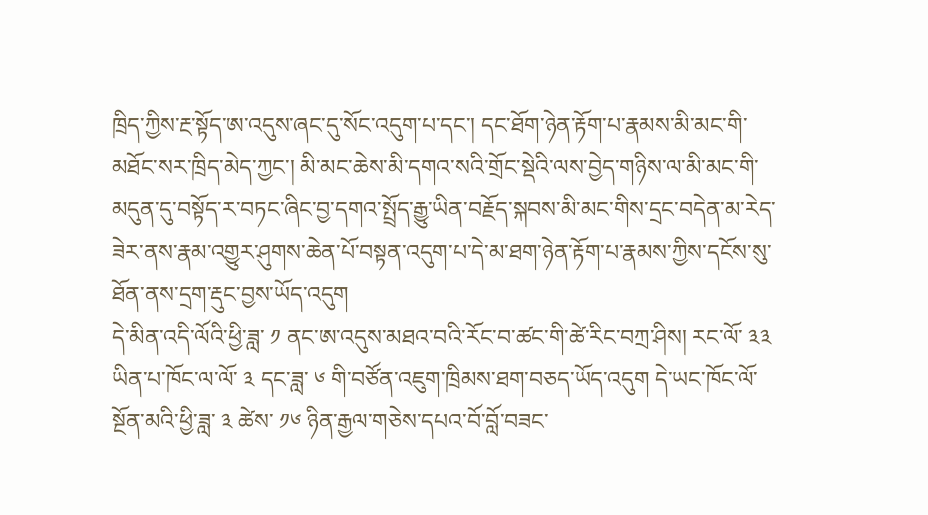ཁྲིད་ཀྱིས་རྔ་སྟོད་ཨ་འདུས་ཞང་དུ་སོང་འདུག་པ་དང་། དང་ཐོག་ཉེན་རྟོག་པ་རྣམས་མི་མང་གི་མཐོང་སར་ཁྲིད་མེད་ཀྱང་། མི་མང་ཆེས་མི་དགའ་སའི་གྲོང་སྡེའི་ལས་བྱེད་གཉིས་ལ་མི་མང་གི་མདུན་དུ་བསྟོད་ར་བཏང་ཞིང་བྱ་དགའ་སྤྲོད་རྒྱུ་ཡིན་བརྗོད་སྐབས་མི་མང་གིས་དྲང་བདེན་མ་རེད་ཟེར་ནས་རྣམ་འགྱུར་ཤུགས་ཆེན་པོ་བསྟན་འདུག་པ་དེ་མ་ཐག་ཉེན་རྟོག་པ་རྣམས་ཀྱིས་དངོས་སུ་ཐོན་ནས་དྲག་རྡུང་བྱས་ཡོད་འདུག
དེ་མིན་འདི་ལོའི་ཕྱི་ཟླ་ ༡ ནང་ཨ་འདུས་མཐའ་བའི་རོང་བ་ཚང་གི་ཚེ་རིང་བཀྲ་ཤིས། རང་ལོ་ ༣༣ ཡིན་པ་ཁོང་ལ་ལོ་ ༣ དང་ཟླ་ ༦ གི་བཙོན་འཇུག་ཁྲིམས་ཐག་བཅད་ཡོད་འདུག དེ་ཡང་ཁོང་ལོ་སྔོན་མའི་ཕྱི་ཟླ་ ༣ ཚེས་ ༡༦ ཉིན་རྒྱལ་གཅེས་དཔའ་བོ་བློ་བཟང་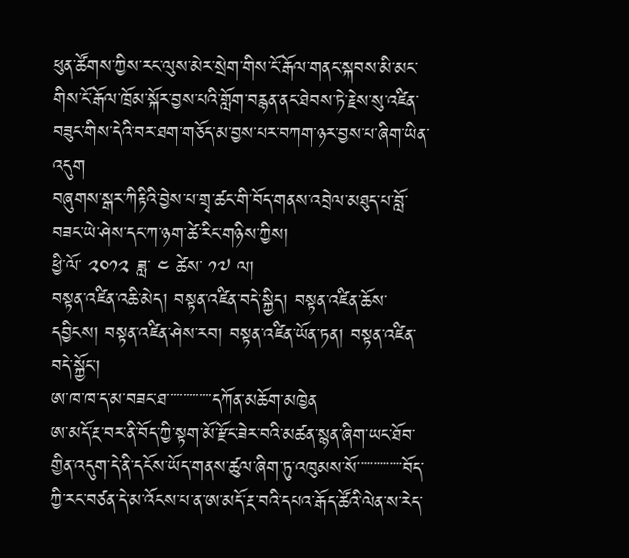ཕུན་ཚོགས་ཀྱིས་རང་ལུས་མེར་སྲེག་གིས་ངོ་རྒོལ་གནང་སྐབས་མི་མང་གིས་ངོ་རྒོལ་ཁྲོམ་སྐོར་བྱས་པའི་གློག་བརྙན་ནང་ཐེབས་ཏེ་རྗེས་སུ་འཛིན་བཟུང་གིས་དེའི་བར་ཐག་གཅོད་མ་བྱས་པར་བཀག་ཉར་བྱས་པ་ཞིག་ཡིན་འདུག
བཞུགས་སྒར་ཀིརྟིའི་བྱེས་པ་གྲྭ་ཚང་གི་བོད་གནས་འབྲེལ་མཐུད་པ་བློ་བཟང་ཡེ་ཤེས་དང་ཀ་ཉག་ཚེ་རིང་གཉིས་ཀྱིས།
ཕྱི་ལོ་ ༢༠༡༢ ཟླ་ ༤ ཚེས་ ༡༧ ལ།
བསྟན་འཛིན་འཆི་མེད། བསྟན་འཛིན་བདེ་སྐྱིད། བསྟན་འཛིན་ཆོས་དབྱིངས། བསྟན་འཛིན་ཤེས་རབ། བསྟན་འཛིན་ཡོན་ཏན། བསྟན་འཛིན་བདེ་སྐྱོང་།
ཨ་ཁ་ཁ་ད་མ་བཟང་ཐ་་་་་་་་་་་་་་དཀོན་མཆོག་མཁྱེན
ཨ་མདོ་རྔ་བར་ནི་བོད་ཀྱི་སྟག་མོ་རྫོང་ཟེར་བའི་མཚན་སྙན་ཞིག་ཡང་ཐོབ་གྱིན་འདུག་དེ་ནི་དངོས་ཡོད་གནས་ཚུལ་ཞིག་ཏུ་འཁུམས་སོ་་་་་་་་་་་་་་བོད་ཀྱི་རང་བཙན་དེ་མ་འོངས་པ་ན་ཨ་མདོ་རྔ་བའི་དཔའ་རྒོད་ཚོའི་ལེན་ས་རེད་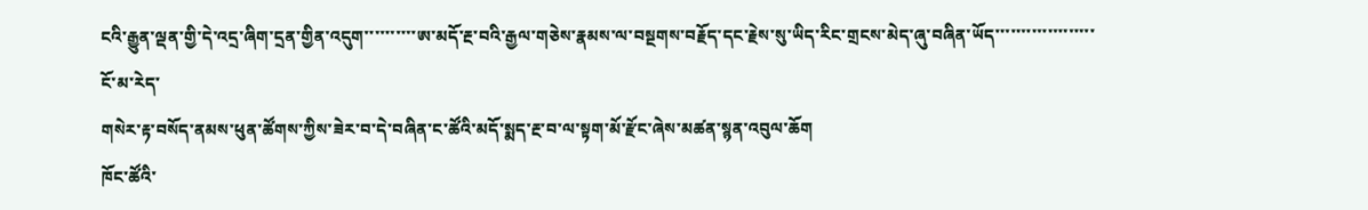ངའི་རྒྱུན་ལྡན་གྱི་དེ་འདྲ་ཞིག་དྲན་གྱིན་འདུག་་་་་་་་་་ཨ་མདོ་རྔ་བའི་རྒྱལ་གཅེས་རྣམས་ལ་བསྔགས་བརྗོད་དང་རྗེས་སུ་ཡིད་རིང་གྲངས་མེད་ཞུ་བཞིན་ཡོད་་་་་་་་་་་་་་་་་་་
ངོ་མ་རེད་
གསེར་རྟ་བསོད་ནམས་ཕུན་ཚོགས་ཀྱིས་ཟེར་བ་དེ་བཞིན་ང་ཚོའི་མདོ་སྨད་རྔ་བ་ལ་སྟག་མོ་རྫོང་ཞེས་མཚན་སྙན་འབུལ་ཆོག
ཁོང་ཚོའི་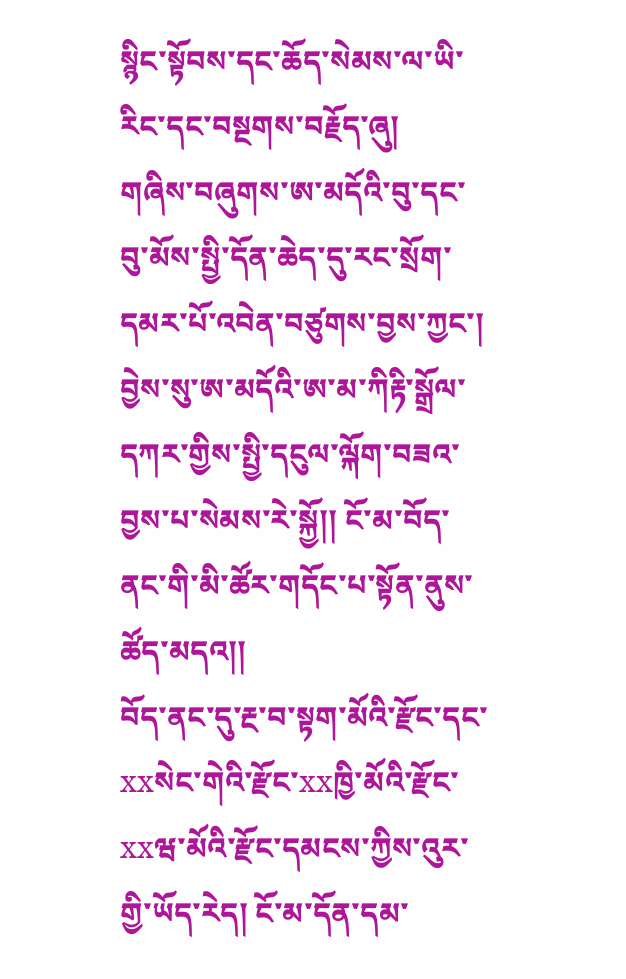སྙིང་སྟོབས་དང་ཆོད་སེམས་ལ་ཡི་རིང་དང་བསྔགས་བརྗོད་ཞུ།
གཞིས་བཞུགས་ཨ་མདོའི་བུ་དང་བུ་མོས་སྤྱི་དོན་ཆེད་དུ་རང་སྲོག་དམར་པོ་འབེན་བཙུགས་བྱས་ཀྱང་། བྱེས་སུ་ཨ་མདོའི་ཨ་མ་ཀིརྟི་སྒྲོལ་དཀར་གྱིས་སྤྱི་དངུལ་ལྐོག་བཟའ་བྱས་པ་སེམས་རེ་སྐྱོ།། ངོ་མ་བོད་ནང་གི་མི་ཚོར་གདོང་པ་སྟོན་ནུས་ཚོད་མདའ།།
བོད་ནང་དུ་རྔ་བ་སྟག་མོའི་རྫོང་དང་xxསེང་གེའི་རྫོང་xxཁྱི་མོའི་རྫོང་xxཝ་མོའི་རྫོང་དམངས་ཀྱིས་འུར་གྱི་ཡོད་རེད། ངོ་མ་དོན་དམ་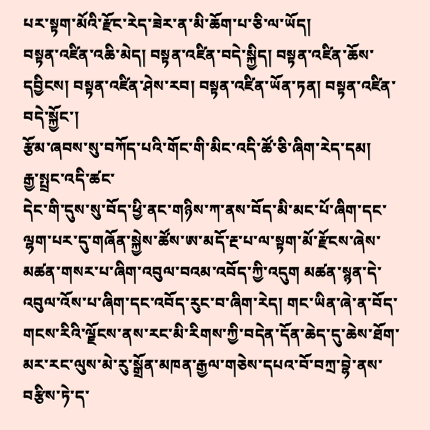པར་སྟག་མོའི་རྫོང་རེད་ཟེར་ན་མི་ཆོག་པ་ཅི་ལ་ཡོད།
བསྟན་འཛིན་འཆི་མེད། བསྟན་འཛིན་བདེ་སྐྱིད། བསྟན་འཛིན་ཆོས་དབྱིངས། བསྟན་འཛིན་ཤེས་རབ། བསྟན་འཛིན་ཡོན་ཏན། བསྟན་འཛིན་བདེ་སྐྱོང་།
རྩོམ་ཞབས་སུ་བཀོད་པའི་གོང་གི་མིང་འདི་ཚོ་ཅི་ཞིག་རེད་དམ།
རྒྱ་སྤྲང་འདི་ཚང་
དེང་གི་དུས་སུ་བོད་ཕྱི་ནང་གཉིས་ཀ་ནས་བོད་མི་མང་པོ་ཞིག་དང་ལྷག་པར་དུ་གཞོན་སྐྱེས་ཚོས་ཨ་མདོ་རྔ་པ་ལ་སྟག་མོ་རྫོངས་ཞེས་མཚན་གསར་པ་ཞིག་འབུལ་བའམ་འབོད་ཀྱི་འདུག མཚན་སྙན་དེ་འབུལ་འོས་པ་ཞིག་དང་འབོད་རུང་བ་ཞིག་རེད། གང་ཡིན་ཞེ་ན་བོད་གངས་རིའི་ལྗོངས་ནས་རང་མི་རིགས་ཀྱི་བདེན་དོན་ཆེད་དུ་ཆེས་ཐོག་མར་རང་ལུས་མེ་རུ་སྒྲོན་མཁན་རྒྱལ་གཅེས་དཔའ་བོ་བཀྲ་བྷེ་ནས་བརྩིས་ཏེ་ད་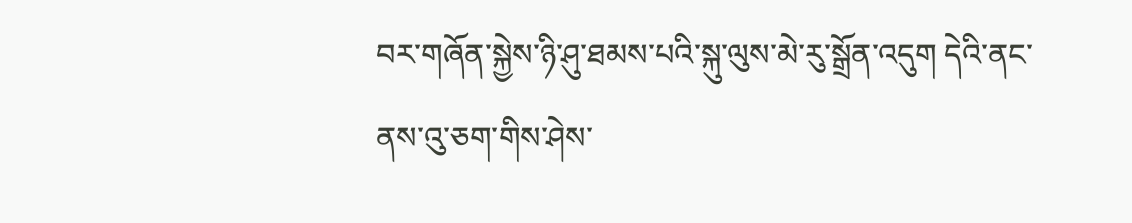བར་གཞོན་སྐྱེས་ཉི་ཤུ་ཐམས་པའི་སྐུ་ལུས་མེ་རུ་སྒྲོན་འདུག དེའི་ནང་ནས་འུ་ཅག་གིས་ཤེས་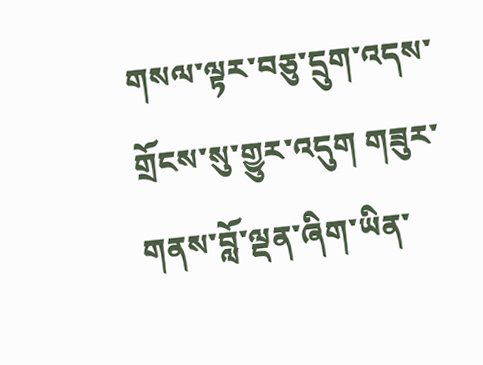གསལ་ལྟར་བཅུ་དྲུག་འདས་གྲོངས་སུ་གྱུར་འདུག གཟུར་གནས་བློ་ལྡན་ཞིག་ཡིན་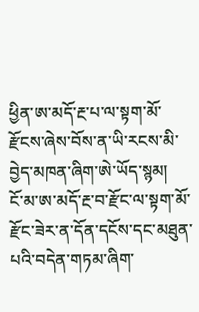ཕྱིན་ཨ་མདོ་རྔ་པ་ལ་སྟག་མོ་རྫོངས་ཞེས་བོས་ན་ཡི་རངས་མི་བྱེད་མཁན་ཞིག་ཨེ་ཡོད་སྙམ།
ངོ་མ་ཨ་མདོ་རྔ་བ་རྫོང་ལ་སྟག་མོ་རྫོང་ཟེར་ན་དོན་དངོས་དང་མཐུན་པའི་བདེན་གཏམ་ཞིག་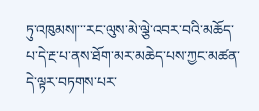ཏུ་འཁུམས།་་་རང་ལུས་མེ་ལྕེ་འབར་བའི་མཆོད་པ་དེ་རྔ་པ་ནས་ཐོག་མར་མཆེད་པས་ཀྱང་མཚན་དེ་ལྟར་བཏགས་པར་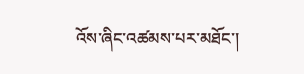འོས་ཞིང་འཚམས་པར་མཐོང་།